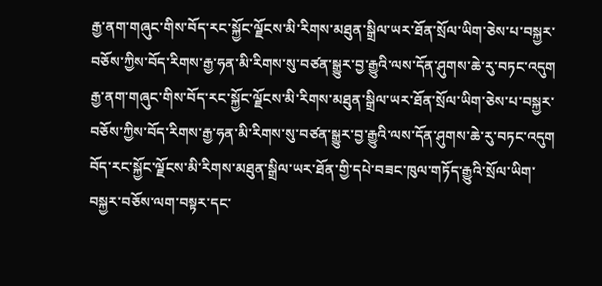རྒྱ་ནག་གཞུང་གིས་བོད་རང་སྐྱོང་ལྗོངས་མི་རིགས་མཐུན་སྒྲིལ་ཡར་ཐོན་སྲོལ་ཡིག་ཅེས་པ་བསྐྱར་བཅོས་ཀྱིས་བོད་རིགས་རྒྱ་ཧན་མི་རིགས་སུ་བཙན་སྒྱུར་བྱ་རྒྱུའི་ལས་དོན་ཤུགས་ཆེ་རུ་བཏང་འདུག
རྒྱ་ནག་གཞུང་གིས་བོད་རང་སྐྱོང་ལྗོངས་མི་རིགས་མཐུན་སྒྲིལ་ཡར་ཐོན་སྲོལ་ཡིག་ཅེས་པ་བསྐྱར་བཅོས་ཀྱིས་བོད་རིགས་རྒྱ་ཧན་མི་རིགས་སུ་བཙན་སྒྱུར་བྱ་རྒྱུའི་ལས་དོན་ཤུགས་ཆེ་རུ་བཏང་འདུག བོད་རང་སྐྱོང་ལྗོངས་མི་རིགས་མཐུན་སྒྲིལ་ཡར་ཐོན་གྱི་དཔེ་བཟང་ཁུལ་གཏོད་རྒྱུའི་སྲོལ་ཡིག་བསྐྱར་བཅོས་ལག་བསྟར་དང་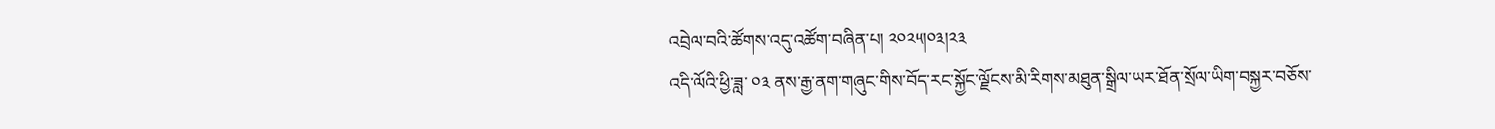འབྲེལ་བའི་ཚོགས་འདུ་འཚོག་བཞིན་པ། ༢༠༢༥།༠༣།༢༣
འདི་ལོའི་ཕྱི་ཟླ་ ༠༣ ནས་རྒྱ་ནག་གཞུང་གིས་བོད་རང་སྐྱོང་ལྗོངས་མི་རིགས་མཐུན་སྒྲིལ་ཡར་ཐོན་སྲོལ་ཡིག་བསྐྱར་བཅོས་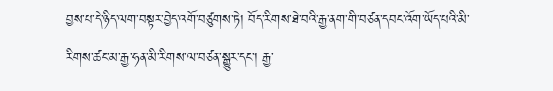བྱས་པ་དེ་ཉིད་ལག་བསྟར་བྱེད་འགོ་བཙུགས་ཏེ། བོད་རིགས་ཐེ་བའི་རྒྱ་ནག་གི་བཙན་དབང་འོག་ཡོད་པའི་མི་རིགས་ཚང་མ་རྒྱ་ཧན་མི་རིགས་ལ་བཙན་སྒྱུར་དང་། རྒྱ་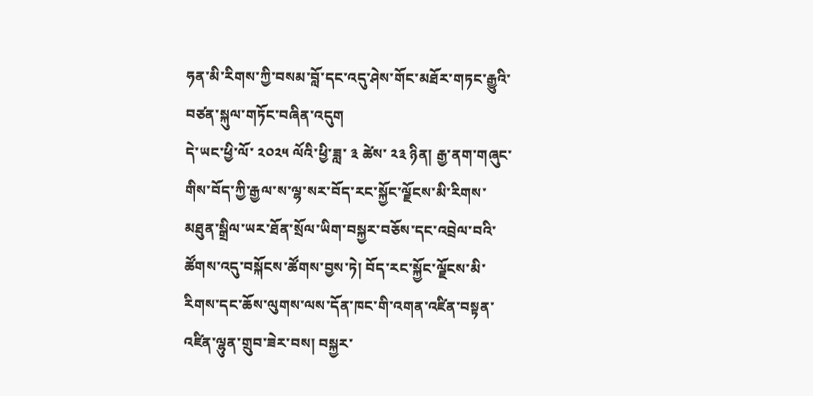ཧན་མི་རིགས་ཀྱི་བསམ་བློ་དང་འདུ་ཤེས་གོང་མཐོར་གཏང་རྒྱུའི་བཙན་སྐུལ་གཏོང་བཞིན་འདུག
དེ་ཡང་ཕྱི་ལོ་ ༢༠༢༥ ལོའི་ཕྱི་ཟླ་ ༣ ཚེས་ ༢༣ ཉིན། རྒྱ་ནག་གཞུང་གིས་བོད་ཀྱི་རྒྱལ་ས་ལྷ་སར་བོད་རང་སྐྱོང་ལྗོངས་མི་རིགས་མཐུན་སྒྲིལ་ཡར་ཐོན་སྲོལ་ཡིག་བསྐྱར་བཅོས་དང་འབྲེལ་བའི་ཚོགས་འདུ་བསྐོངས་ཚོགས་བྱས་ཏེ། བོད་རང་སྐྱོང་ལྗོངས་མི་རིགས་དང་ཆོས་ལུགས་ལས་དོན་ཁང་གི་འགན་འཛིན་བསྟན་འཛིན་ལྷུན་གྲུབ་ཟེར་བས། བསྐྱར་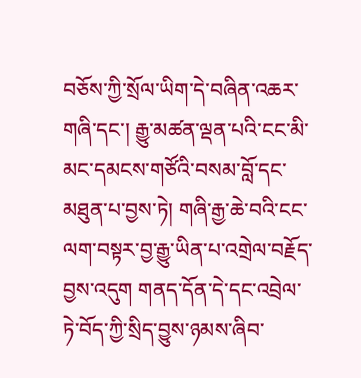བཅོས་ཀྱི་སྲོལ་ཡིག་དེ་བཞིན་འཆར་གཞི་དང་། རྒྱུ་མཚན་ལྡན་པའི་ངང་མི་མང་དམངས་གཙོའི་བསམ་བློ་དང་མཐུན་པ་བྱས་ཏེ། གཞི་རྒྱ་ཆེ་བའི་ངང་ལག་བསྟར་བྱ་རྒྱུ་ཡིན་པ་འགྲེལ་བརྗོད་བྱས་འདུག གནད་དོན་དེ་དང་འབྲེལ་ཏེ་བོད་ཀྱི་སྲིད་བྱུས་ཉམས་ཞིབ་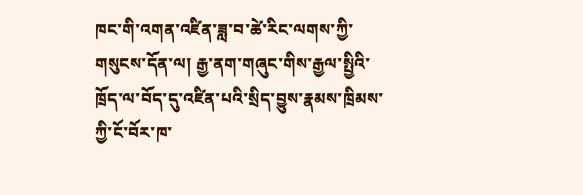ཁང་གི་འགན་འཛིན་ཟླ་བ་ཚེ་རིང་ལགས་ཀྱི་གསུངས་དོན་ལ། རྒྱ་ནག་གཞུང་གིས་རྒྱལ་སྤྱིའི་ཁྲོད་ལ་བོད་དུ་འཛིན་པའི་སྲིད་བྱུས་རྣམས་ཁྲིམས་ཀྱི་ངོ་བོར་ཁ་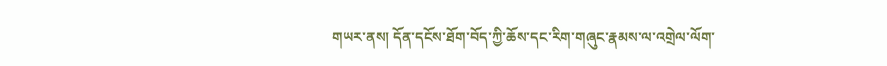གཡར་ནས། དོན་དངོས་ཐོག་བོད་ཀྱི་ཆོས་དང་རིག་གཞུང་རྣམས་ལ་འགྲེལ་ལོག་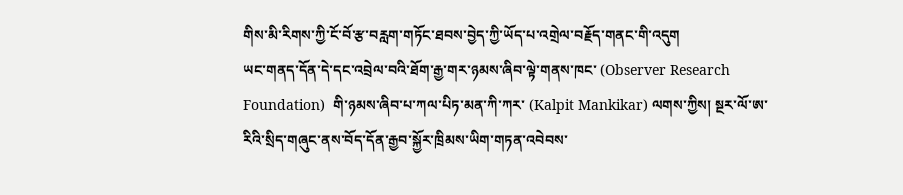གིས་མི་རིགས་ཀྱི་ངོ་བོ་རྩ་བརླག་གཏོང་ཐབས་བྱེད་ཀྱི་ཡོད་པ་འགྲེལ་བརྗོད་གནང་གི་འདུག
ཡང་གནད་དོན་དེ་དང་འབྲེལ་བའི་ཐོག་རྒྱ་གར་ཉམས་ཞིབ་ལྟེ་གནས་ཁང་ (Observer Research Foundation)  གི་ཉམས་ཞིབ་པ་ཀལ་པིཏ་མན་ཀི་ཀར་ (Kalpit Mankikar) ལགས་ཀྱིས། སྔར་ལོ་ཨ་རིའི་སྲིད་གཞུང་ནས་བོད་དོན་རྒྱབ་སྐྱོར་ཁྲིམས་ཡིག་གཏན་འབེབས་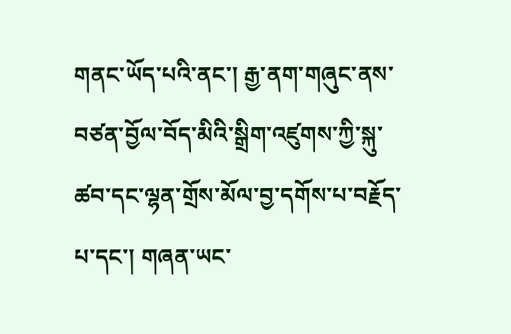གནང་ཡོད་པའི་ནང་། རྒྱ་ནག་གཞུང་ནས་བཙན་བྱོལ་བོད་མིའི་སྒྲིག་འཛུགས་ཀྱི་སྐུ་ཚབ་དང་ལྷན་གྲོས་མོལ་བྱ་དགོས་པ་བརྗོད་པ་དང་། གཞན་ཡང་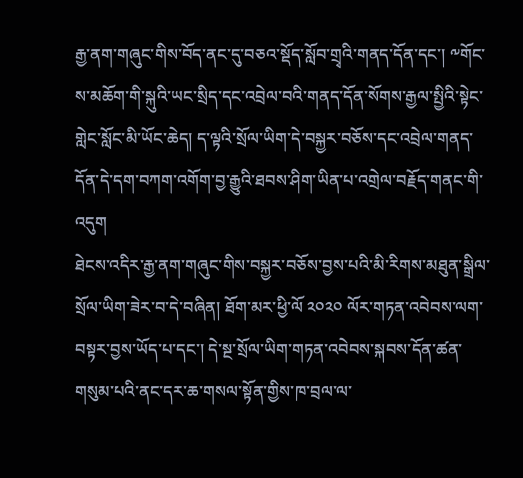རྒྱ་ནག་གཞུང་གིས་བོད་ནང་དུ་བཅའ་སྡོད་སློབ་གྲྭའི་གནད་དོན་དང་། ༸གོང་ས་མཆོག་གི་སྐུའི་ཡང་སྲིད་དང་འབྲེལ་བའི་གནད་དོན་སོགས་རྒྱལ་སྤྱིའི་སྟེང་གླེང་སློང་མི་ཡོང་ཆེད། ད་ལྟའི་སྲོལ་ཡིག་དེ་བསྐྱར་བཅོས་དང་འབྲེལ་གནད་དོན་དེ་དག་བཀག་འགོག་བྱ་རྒྱུའི་ཐབས་ཤིག་ཡིན་པ་འགྲེལ་བརྗོད་གནང་གི་འདུག
ཐེངས་འདིར་རྒྱ་ནག་གཞུང་གིས་བསྐྱར་བཅོས་བྱས་པའི་མི་རིགས་མཐུན་སྒྲིལ་སྲོལ་ཡིག་ཟེར་བ་དེ་བཞིན། ཐོག་མར་ཕྱི་ལོ ༢༠༢༠ ལོར་གཏན་འབེབས་ལག་བསྟར་བྱས་ཡོད་པ་དང་། དེ་སྔ་སྲོལ་ཡིག་གཏན་འབེབས་སྐབས་དོན་ཚན་གསུམ་པའི་ནང་དར་ཆ་གསལ་སྟོན་གྱིས་ཁ་བྲལ་ལ་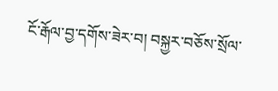ངོ་རྒོལ་བྱ་དགོས་ཟེར་བ། བསྐྱར་བཅོས་སྲོལ་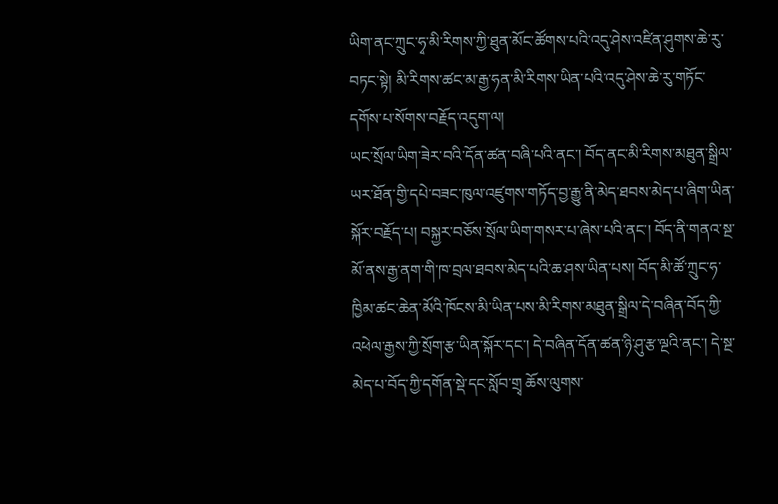ཡིག་ནང་ཀྲུང་ཧྭ་མི་རིགས་ཀྱི་ཐུན་མོང་ཚོགས་པའི་འདུ་ཤེས་འཛིན་ཤུགས་ཆེ་རུ་བཏང་སྟེ། མི་རིགས་ཚང་མ་རྒྱ་ཧན་མི་རིགས་ཡིན་པའི་འདུ་ཤེས་ཆེ་རུ་གཏོང་དགོས་པ་སོགས་བརྗོད་འདུག་ལ།
ཡང་སྲོལ་ཡིག་ཟེར་བའི་དོན་ཚན་བཞི་པའི་ནང་། བོད་ནང་མི་རིགས་མཐུན་སྒྲིལ་ཡར་ཐོན་གྱི་དཔེ་བཟང་ཁུལ་འཛུགས་གཏོད་བྱ་རྒྱུ་ནི་མེད་ཐབས་མེད་པ་ཞིག་ཡིན་སྐོར་བརྗོད་པ། བསྐྱར་བཅོས་སྲོལ་ཡིག་གསར་པ་ཞེས་པའི་ནང་། བོད་ནི་གནའ་སྔ་མོ་ནས་རྒྱ་ནག་གི་ཁ་བྲལ་ཐབས་མེད་པའི་ཆ་ཤས་ཡིན་པས། བོད་མི་ཚོ་ཀྲུང་ཧ་ཁྱིམ་ཚང་ཆེན་མོའི་ཁོངས་མི་ཡིན་པས་མི་རིགས་མཐུན་སྒྲིལ་དེ་བཞིན་བོད་ཀྱི་འཕེལ་རྒྱས་ཀྱི་སྲོག་རྩ་ཡིན་སྐོར་དང་། དེ་བཞིན་དོན་ཚན་ཉི་ཤུ་རྩ་ལྔའི་ནང་། དེ་སྔ་མེད་པ་བོད་ཀྱི་དགོན་སྡེ་དང་སློབ་གྲྭ ཆོས་ལུགས་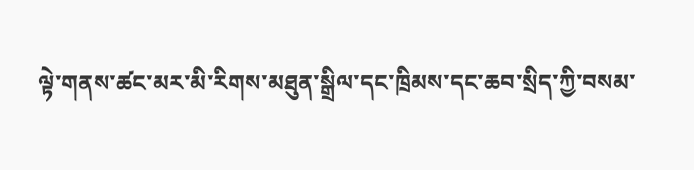ལྟེ་གནས་ཚང་མར་མི་རིགས་མཐུན་སྒྲིལ་དང་ཁྲིམས་དང་ཆབ་སྲིད་ཀྱི་བསམ་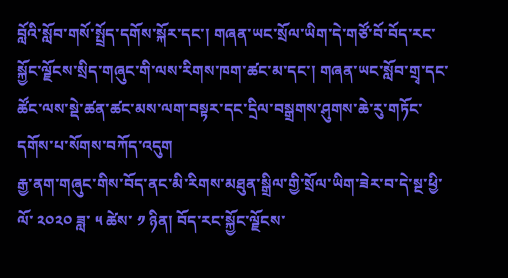བློའི་སློབ་གསོ་སྤྲོད་དགོས་སྐོར་དང་། གཞན་ཡང་སྲོལ་ཡིག་དེ་གཙོ་བོ་བོད་རང་སྐྱོང་ལྗོངས་སྲིད་གཞུང་གི་ལས་རིགས་ཁག་ཚང་མ་དང་། གཞན་ཡང་སློབ་གྲྭ་དང་ཚོང་ལས་སྡེ་ཚན་ཚང་མས་ལག་བསྟར་དང་དྲིལ་བསྒྲགས་ཤུགས་ཆེ་རུ་གཏོང་དགོས་པ་སོགས་བཀོད་འདུག
རྒྱ་ནག་གཞུང་གིས་བོད་ནང་མི་རིགས་མཐུན་སྒྲིལ་གྱི་སྲོལ་ཡིག་ཟེར་བ་དེ་སྔ་ཕྱི་ལོ་ ༢༠༢༠ ཟླ་ ༥ ཚེས་ ༡ ཉིན། བོད་རང་སྐྱོང་ལྗོངས་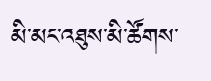མི་མང་འཐུས་མི་ཚོགས་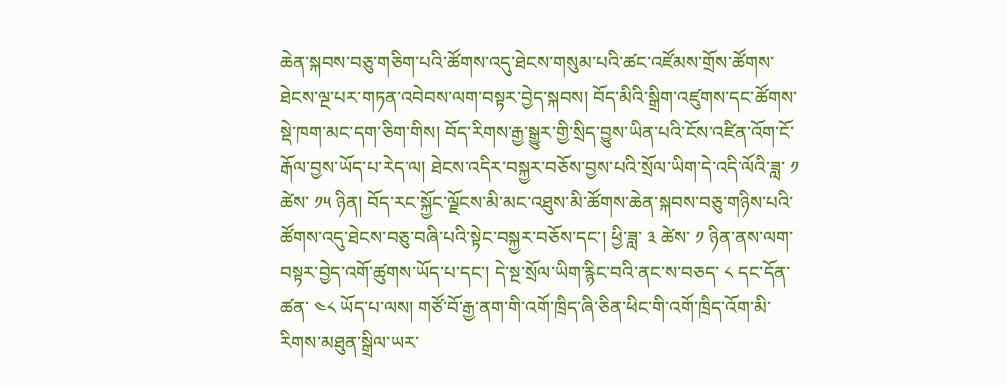ཆེན་སྐབས་བཅུ་གཅིག་པའི་ཚོགས་འདུ་ཐེངས་གསུམ་པའི་ཚང་འཛོམས་གྲོས་ཚོགས་ཐེངས་ལྔ་པར་གཏན་འབེབས་ལག་བསྟར་བྱེད་སྐབས། བོད་མིའི་སྒྲིག་འཛུགས་དང་ཚོགས་སྡེ་ཁག་མང་དག་ཅིག་གིས། བོད་རིགས་རྒྱ་སྒྱུར་གྱི་སྲིད་བྱུས་ཡིན་པའི་ངོས་འཛིན་འོག་ངོ་རྒོལ་བྱས་ཡོད་པ་རེད་ལ། ཐེངས་འདིར་བསྐྱར་བཅོས་བྱས་པའི་སྲོལ་ཡིག་དེ་འདི་ལོའི་ཟླ་ ༡ ཚེས་ ༡༥ ཉིན། བོད་རང་སྐྱོང་ལྗོངས་མི་མང་འཐུས་མི་ཚོགས་ཆེན་སྐབས་བཅུ་གཉིས་པའི་ཚོགས་འདུ་ཐེངས་བཅུ་བཞི་པའི་སྟེང་བསྐྱར་བཅོས་དང་། ཕྱི་ཟླ་ ༣ ཚེས་ ༡ ཉིན་ནས་ལག་བསྟར་བྱེད་འགོ་ཚུགས་ཡོད་པ་དང་། དེ་སྔ་སྲོལ་ཡིག་རྙིང་བའི་ནང་ས་བཅད་ ༨ དང་དོན་ཚན་ ༤༨ ཡོད་པ་ལས། གཙོ་བོ་རྒྱ་ནག་གི་འགོ་ཁྲིད་ཞི་ཅིན་ཕིང་གི་འགོ་ཁྲིད་འོག་མི་རིགས་མཐུན་སྒྲིལ་ཡར་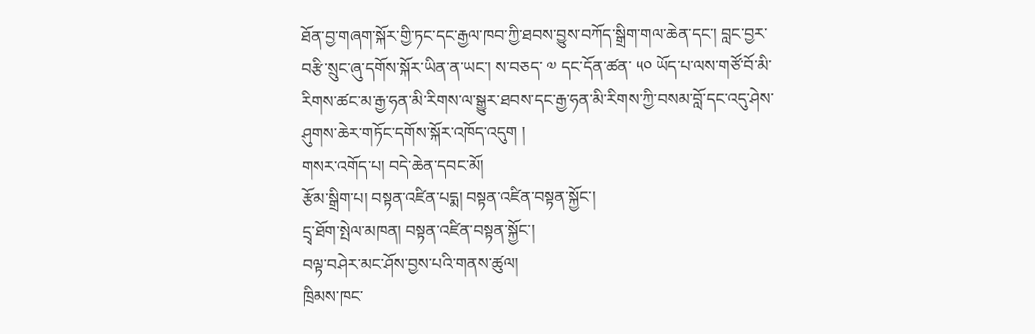ཐོན་བྱ་གཞག་སྐོར་གྱི་ཏང་དང་རྒྱལ་ཁབ་ཀྱི་ཐབས་བྱུས་བཀོད་སྒྲིག་གལ་ཆེན་དང་། བླང་བྱར་བརྩི་སྲུང་ཞུ་དགོས་སྐོར་ཡིན་ན་ཡང་། ས་བཅད་ ༧ དང་དོན་ཚན་ ༥༠ ཡོད་པ་ལས་གཙོ་བོ་མི་རིགས་ཚང་མ་རྒྱ་ཧན་མི་རིགས་ལ་སྒྱུར་ཐབས་དང་རྒྱ་ཧན་མི་རིགས་ཀྱི་བསམ་བློ་དང་འདུ་ཤེས་ཤུགས་ཆེར་གཏོང་དགོས་སྐོར་འཁོད་འདུག །
གསར་འགོད་པ། བདེ་ཆེན་དབང་མོ།
རྩོམ་སྒྲིག་པ། བསྟན་འཛིན་པདྨ། བསྟན་འཛིན་བསྟན་སྐྱོང་།
དྲྭ་ཐོག་སྤེལ་མཁན། བསྟན་འཛིན་བསྟན་སྐྱོང་།
བལྟ་བཤེར་མང་ཤོས་བྱས་པའི་གནས་ཚུལ།
ཁྲིམས་ཁང་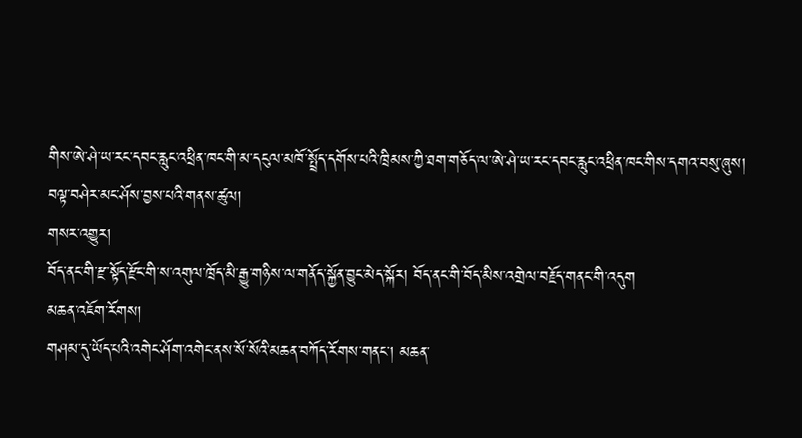གིས་ཨེ་ཤེ་ཡ་རང་དབང་རླུང་འཕྲིན་ཁང་གི་མ་དངུལ་མཁོ་སྤྲོད་དགོས་པའི་ཁྲིམས་ཀྱི་ཐག་གཅོད་ལ་ཨེ་ཤེ་ཡ་རང་དབང་རླུང་འཕྲིན་ཁང་གིས་དགའ་བསུ་ཞུས།
བལྟ་བཤེར་མང་ཤོས་བྱས་པའི་གནས་ཚུལ།
གསར་འགྱུར།
བོད་ནང་གི་རྫ་སྟོད་རྫོང་གི་ས་འགུལ་ཁྲོད་མི་རྒྱུ་གཉིས་ལ་གནོད་སྐྱོན་བྱུང་མེད་སྐོར། བོད་ནང་གི་བོད་མིས་འགྲེལ་བརྗོད་གནང་གི་འདུག
མཆན་འཇོག་རོགས།
གཤམ་དུ་ཡོད་པའི་འགེང་ཤོག་འགེང་ནས་སོ་སོའི་མཆན་བཀོད་རོགས་གནང་། མཆན་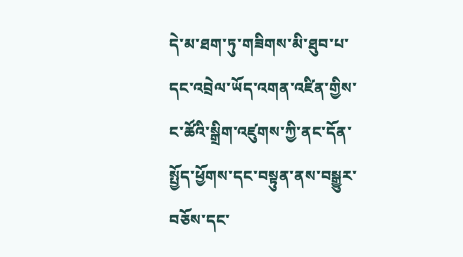དེ་མ་ཐག་ཏུ་གཟིགས་མི་ཐུབ་པ་དང་འབྲེལ་ཡོད་འགན་འཛིན་གྱིས་ང་ཚོའི་སྒྲིག་འཛུགས་ཀྱི་ནང་དོན་སྤྱོད་ཕྱོགས་དང་བསྟུན་ནས་བསྒྱུར་བཅོས་དང་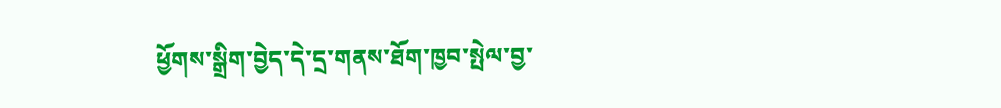ཕྱོགས་སྒྲིག་བྱེད་དེ་དྲ་གནས་ཐོག་ཁྱབ་སྤེལ་བྱ་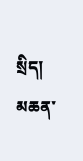སྲིད། མཆན་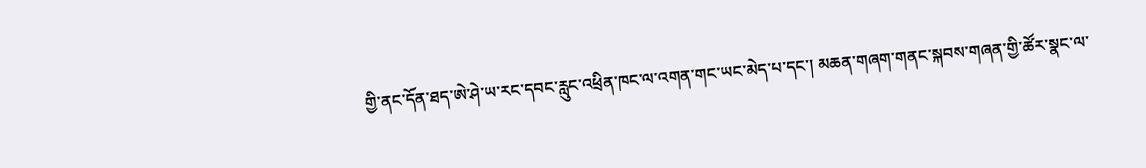གྱི་ནང་དོན་ཐད་ཨེ་ཤེ་ཡ་རང་དབང་རླུང་འཕྲིན་ཁང་ལ་འགན་གང་ཡང་མེད་པ་དང་། མཆན་གཞག་གནང་སྐབས་གཞན་གྱི་ཚོར་སྣང་ལ་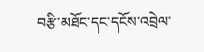བརྩི་མཐོང་དང་དངོས་འབྲེལ་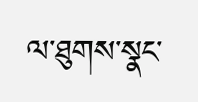ལ་ཐུགས་སྣང་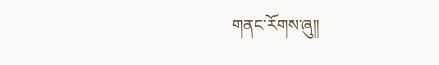གནང་རོགས་ཞུ༎